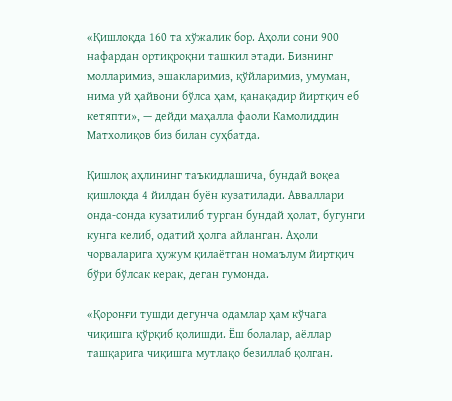«Қишлоқда 160 та хўжалик бор. Аҳоли сони 900 нафардан ортиқроқни ташкил этади. Бизнинг молларимиз, эшакларимиз, қўйларимиз, умуман, нима уй ҳайвони бўлса ҳам, қанақадир йиртқич еб кетяпти», — дейди маҳалла фаоли Камолиддин Матхолиқов биз билан суҳбатда.

Қишлоқ аҳлининг таъкидлашича, бундай воқеа қишлоқда 4 йилдан буён кузатилади. Авваллари онда-сонда кузатилиб турган бундай ҳолат, бугунги кунга келиб, одатий ҳолга айланган. Аҳоли чорваларига ҳужум қилаётган номаълум йиртқич бўри бўлсак керак, деган гумонда.

«Қоронғи тушди дегунча одамлар ҳам кўчага чиқишга қўрқиб қолишди. Ёш болалар, аёллар ташқарига чиқишга мутлақо безиллаб қолган.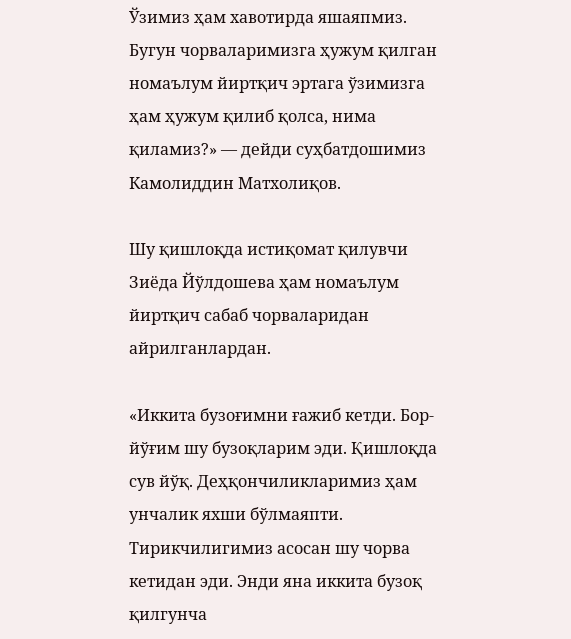Ўзимиз ҳам хавотирда яшаяпмиз. Бугун чорваларимизга ҳужум қилган номаълум йиртқич эртага ўзимизга ҳам ҳужум қилиб қолса, нима қиламиз?» — дейди суҳбатдошимиз Камолиддин Матхолиқов.

Шу қишлоқда истиқомат қилувчи Зиёда Йўлдошева ҳам номаълум йиртқич сабаб чорваларидан айрилганлардан.

«Иккита бузоғимни ғажиб кетди. Бор-йўғим шу бузоқларим эди. Қишлоқда сув йўқ. Деҳқончиликларимиз ҳам унчалик яхши бўлмаяпти. Тирикчилигимиз асосан шу чорва кетидан эди. Энди яна иккита бузоқ қилгунча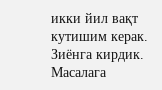икки йил вақт кутишим керак. Зиёнга кирдик. Масалага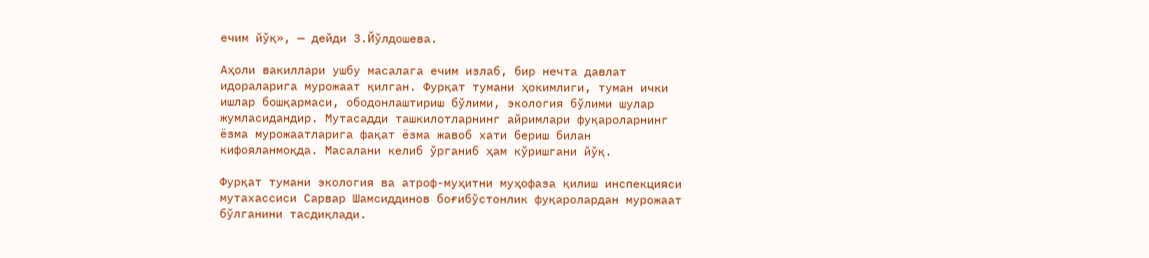ечим йўқ», — дейди З.Йўлдошева.

Аҳоли вакиллари ушбу масалага ечим излаб, бир нечта давлат идораларига мурожаат қилган. Фурқат тумани ҳокимлиги, туман ички ишлар бошқармаси, ободонлаштириш бўлими, экология бўлими шулар жумласидандир. Мутасадди ташкилотларнинг айримлари фуқароларнинг ёзма мурожаатларига фақат ёзма жавоб хати бериш билан кифояланмоқда. Масалани келиб ўрганиб ҳам кўришгани йўқ.

Фурқат тумани экология ва атроф-муҳитни муҳофаза қилиш инспекцияси мутахассиси Сарвар Шамсиддинов боғибўстонлик фуқаролардан мурожаат бўлганини тасдиқлади.